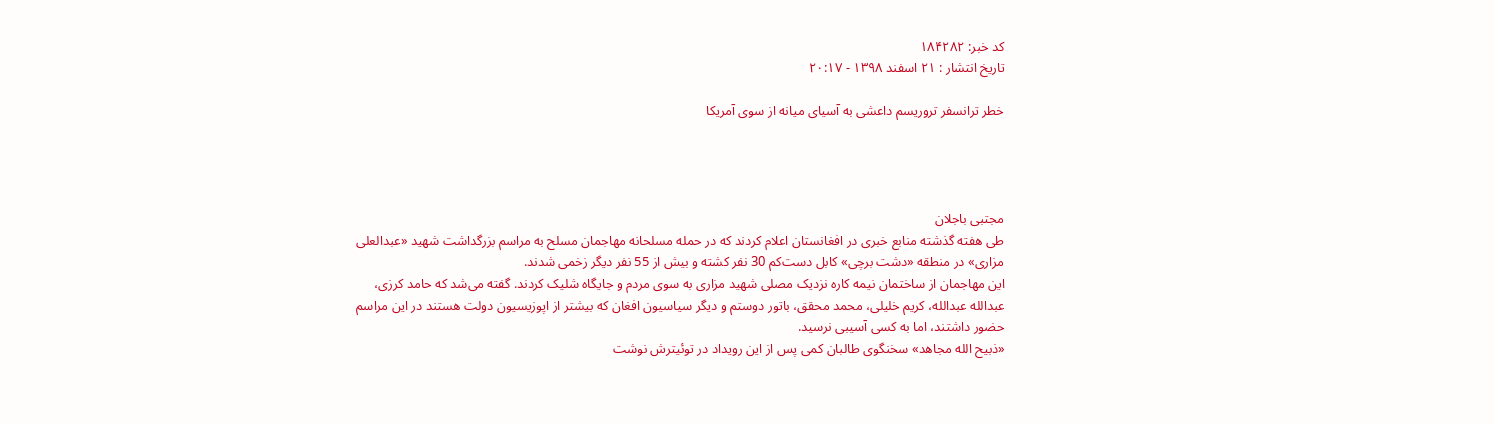کد خبر: ۱۸۴۲۸۲
تاریخ انتشار : ۲۱ اسفند ۱۳۹۸ - ۲۰:۱۷

خطر ترانسفر تروریسم داعشی به آسیای میانه از سوی آمریکا




مجتبی باجلان
طی هفته گذشته منابع خبری در افغانستان اعلام کردند که در حمله مسلحانه مهاجمان مسلح به مراسم بزرگداشت شهید «عبدالعلی مزاری» در منطقه «دشت برچی» کابل دست‌کم 30 نفر کشته و بیش از 55 نفر دیگر زخمی شدند.
این مهاجمان از ساختمان نیمه کاره نزدیک مصلی شهید مزاری به سوی مردم و جایگاه شلیک کردند. گفته می‌شد که حامد کرزی، عبدالله عبدالله، کریم خلیلی، محمد محقق، باتور دوستم و دیگر سیاسیون افغان که بیشتر از اپوزیسیون دولت هستند در این مراسم حضور داشتند، اما به کسی آسیبی نرسید.
«ذبیح الله مجاهد» سخنگوی طالبان کمی پس از این رویداد در توئیترش نوشت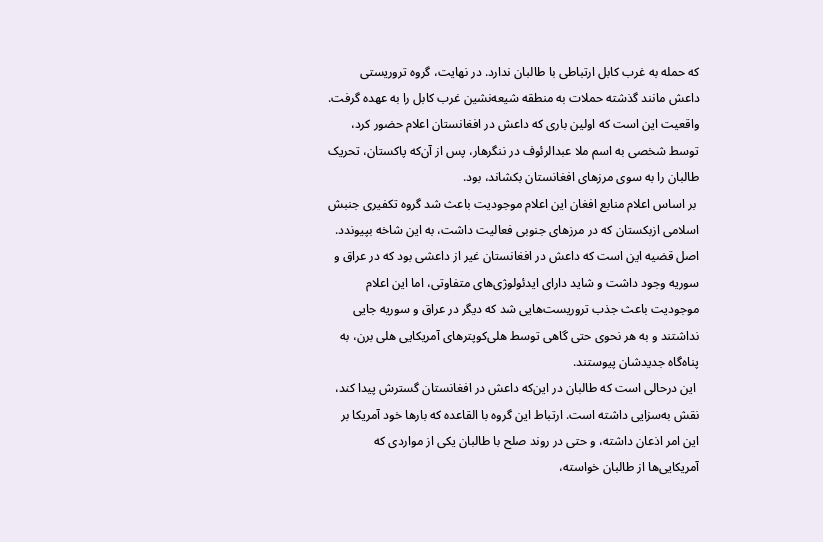که حمله به غرب کابل ارتباطی با طالبان ندارد. در نهایت، گروه تروریستی داعش مانند گذشته حملات به منطقه شیعه‌نشین غرب کابل را به عهده گرفت.
واقعیت این است که اولین باری که داعش در افغانستان اعلام حضور کرد، توسط شخصی به اسم ملا عبدالرئوف در ننگرهار، پس از آن‌که پاکستان، تحریک طالبان را به سوی مرز‌های افغانستان بکشاند، بود.
 بر اساس اعلام منابع افغان این اعلام موجودیت باعث شد گروه تکفیری جنبش اسلامی ازبکستان که در مرزهای جنوبی فعالیت داشت، به این شاخه بپیوندد. اصل قضیه این است که داعش در افغانستان غیر از داعشی بود که در عراق و سوریه وجود داشت و شاید دارای ایدئولوژی‌های متفاوتی، اما این اعلام موجودیت باعث جذب تروریست‌هایی شد که دیگر در عراق و سوریه جایی نداشتند و به هر نحوی حتی گاهی توسط هلی‌کوپترهای آمریکایی هلی برن، به پناه‌گاه جدیدشان پیوستند.
 این درحالی است که طالبان در این‌که داعش در افغانستان گسترش پیدا کند، نقش به‌سزایی داشته است. ارتباط این گروه با القاعده که بارها خود آمریکا بر این امر اذعان داشته، و حتی در روند صلح با طالبان یکی از مواردی که آمریکایی‌ها از طالبان خواسته،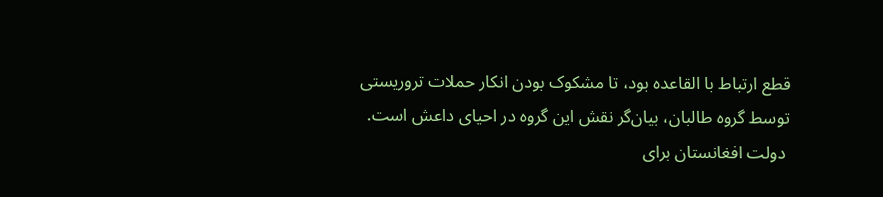قطع ارتباط با القاعده بود، تا مشکوک بودن انکار حملات تروریستی توسط گروه طالبان، بیان‌گر نقش این گروه در احیای داعش است.
 دولت افغانستان برای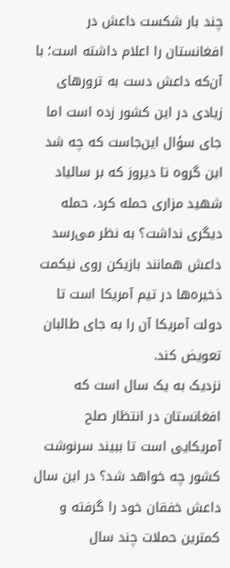چند بار شکست داعش در افغانستان را اعلام داشته است؛ با آن‌که داعش دست به ترورهای زیادی در این کشور زده است اما جای سؤال این‌جاست که چه شد این گروه تا دیروز که بر سالیاد شهید مزاری حمله کرد، حمله دیگری نداشت؟ به نظر می‌رسد داعش همانند بازیکن روی نیکمت ذخیره‌ها در تیم آمریکا است تا دولت آمریکا آن را به جای طالبان تعویض کند.
نزدیک به یک سال است که افغانستان در انتظار صلح آمریکایی است تا ببیند سرنوشت کشور چه خواهد شد‌؟ در این سال داعش خفقان خود را گرفته و کمترین حملات چند سال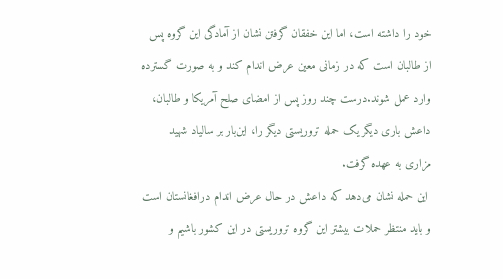خود را داشته است، اما این خفقان گرفتن نشان از آمادگی این گروه پس از طالبان است که در زمانی معین عرض اندام کند و به صورت گسترده وارد عمل شوند‌.درست چند روز پس از امضای صلح آمریکا و طالبان، داعش باری دیگر یک حمله تروریستی دیگر را، این‌بار بر سالیاد شهید مزاری به عهده گرفت.
 این حمله نشان می‌دهد که داعش در حال عرض اندام درافغانستان است و باید منتظر حملات بیشتر این گروه تروریستی در این کشور باشیم و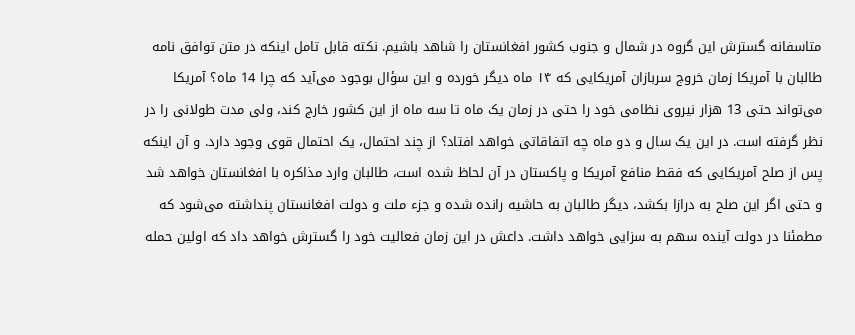متاسفانه گسترش این گروه در شمال و جنوب کشور افغانستان را شاهد باشیم. نکته قابل تامل اینکه در متن توافق نامه طالبان با آمریکا زمان خروج سربازان آمریکایی که ۱۴ ماه دیگر خورده و این سؤال بوجود می‌آید که چرا 14 ماه؟ آمریکا می‌تواند حتی 13 هزار نیروی نظامی خود را حتی در زمان یک ماه تا سه ماه از این کشور خارج کند، ولی مدت طولانی را در نظر گرفته است. در این یک سال و دو ماه چه اتفاقاتی خواهد افتاد؟ از چند احتمال، یک احتمال قوی وجود دارد. و آن اینکه پس از صلح آمریکایی که فقط منافع آمریکا و پاکستان در آن لحاظ شده است، طالبان وارد مذاکره با افغانستان خواهد شد و حتی اگر این صلح به درازا بکشد، دیگر طالبان به حاشیه رانده شده و جزء ملت و دولت افغانستان پنداشته می‌شود که مطمئنا در دولت آینده سهم به سزایی خواهد داشت. داعش در این زمان فعالیت خود را گسترش خواهد داد که اولین حمله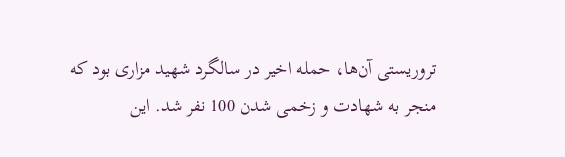تروریستی آن‌ها، حمله اخیر در سالگرد شهید مزاری بود که منجر به شهادت و زخمی شدن 100 نفر شد. این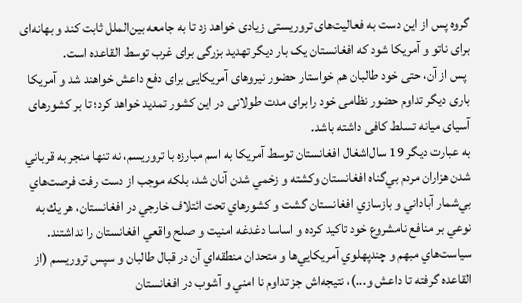گروه پس از این دست به فعالیت‌های تروریستی زیادی خواهد زد تا به جامعه بین‌الملل ثابت کند و بهانه‌ای برای ناتو و آمریکا شود که افغانستان یک بار دیگر تهدید بزرگی برای غرب توسط القاعده است.
 پس از آن، حتی خود طالبان هم خواستار حضور نیروهای آمریکایی برای دفع داعش خواهند شد و آمریکا باری دیگر تداوم حضور نظامی خود را برای مدت طولانی در این کشور تمدید خواهد کرد؛ تا بر کشورهای آسیای میانه تسلط کافی داشته باشد.
به عبارت دیگر 19 سال‌اشغال افغانستان توسط آمريكا به اسم مبارزه با تروريسم، نه تنها منجر به قرباني شدن هزاران مردم بي‌گناه افغانستان وكشته و زخمي شدن آنان شد، بلكه موجب از دست رفت فرصت‌هاي بي‌شمار آباداني و بازسازي افغانستان گشت و كشورهاي تحت ائتلاف خارجي در افغانستان، هر يك به نوعي بر منافع نامشروع خود تاكيد كرده و اساسا دغدغه امنيت و صلح واقعي افغانستان را نداشتند. سياست‌هاي مبهم و چندپهلوي آمريكايي‌ها و متحدان منطقه‌اي آن در قبال طالبان و سپس تروريسم (از القاعده گرفته تا داعش و...)، نتيجه‌اش جز تداوم نا امني و آشوب در افغانستان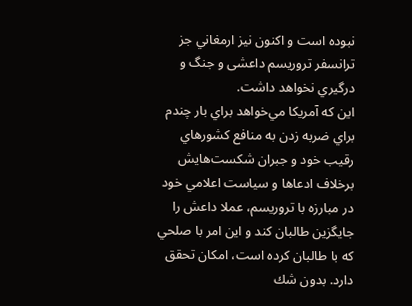نبوده است و اكنون نیز ارمغاني جز ترانسفر تروریسم داعشی و جنگ و درگيري نخواهد داشت.
اين كه آمريكا مي‌خواهد براي بار چندم براي ضربه زدن به منافع كشورهاي رقيب خود و جبران شكست‌هايش برخلاف ادعاها و سياست اعلامي خود در مبارزه با تروريسم، عملا داعش را جايگزين طالبان كند و اين امر با صلحي كه با طالبان كرده است، امكان تحقق دارد. بدون شك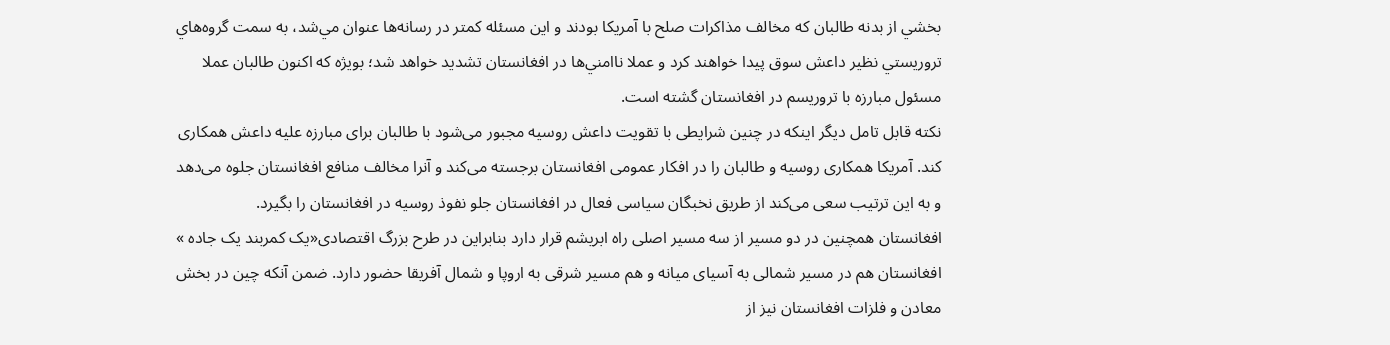بخشي از بدنه طالبان كه مخالف مذاكرات صلح با آمريكا بودند و اين مسئله كمتر در رسانه‌ها عنوان مي‌شد، به سمت گروه‌هاي تروريستي نظير داعش سوق پيدا خواهند كرد و عملا ناامني‌ها در افغانستان تشديد خواهد شد؛ بويژه كه اكنون طالبان عملا مسئول مبارزه با تروريسم در افغانستان گشته است.
نکته قابل تامل دیگر اینکه در چنین شرایطی با تقویت داعش روسیه مجبور می‌شود با طالبان برای مبارزه علیه داعش همکاری کند. آمریکا همکاری روسیه و طالبان را در افکار عمومی افغانستان برجسته می‌کند و آنرا مخالف منافع افغانستان جلوه می‌دهد و به این ترتیب سعی می‌کند از طریق نخبگان سیاسی فعال در افغانستان جلو نفوذ روسیه در افغانستان را بگیرد.
افغانستان همچنین در دو مسیر از سه مسیر اصلی راه ابریشم قرار دارد بنابراین در طرح بزرگ اقتصادی«یک کمربند یک جاده » افغانستان هم در مسیر شمالی به آسیای میانه و هم مسیر شرقی به اروپا و شمال آفریقا حضور دارد. ضمن آنکه چین در بخش معادن و فلزات افغانستان نیز از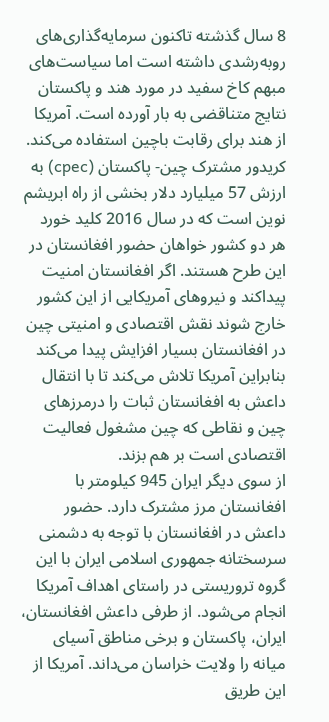8 سال گذشته تاکنون سرمایه‌گذاری‌های روبه‌رشدی داشته است اما سیاست‌های مبهم کاخ سفید در مورد هند و پاکستان نتایج متناقضی به بار آورده است. آمریکا از هند برای رقابت باچین استفاده می‌کند. کریدور مشترک چین- پاکستان (cpec) به ارزش 57 میلیارد دلار بخشی از راه ابریشم نوین است که در سال 2016 کلید خورد هر دو کشور خواهان حضور افغانستان در این طرح هستند. اگر افغانستان امنیت پیداکند و نیروهای آمریکایی از این کشور خارج شوند نقش اقتصادی و امنیتی چین در افغانستان بسیار افزایش پیدا می‌کند بنابراین آمریکا تلاش می‌کند تا با انتقال داعش به افغانستان ثبات را درمرزهای چین و نقاطی که چین مشغول فعالیت اقتصادی است بر هم بزند.
از سوی دیگر ایران 945 کیلومتر با افغانستان مرز مشترک دارد. حضور داعش در افغانستان با توجه به دشمنی سرسختانه جمهوری اسلامی ایران با این گروه تروریستی در راستای اهداف آمریکا انجام می‌شود. از طرفی داعش افغانستان، ایران، پاکستان و برخی مناطق آسیای میانه را ولایت خراسان می‌داند. آمریکا از این طریق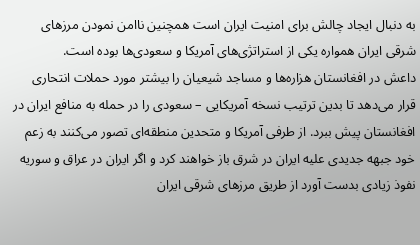به دنبال ایجاد چالش برای امنیت ایران است همچنین ناامن نمودن مرزهای شرقی ایران همواره یکی از استراتژی‌های آمریکا و سعودی‌ها بوده است.
داعش در افغانستان هزاره‌ها و مساجد شیعیان را بیشتر مورد حملات انتحاری قرار می‌دهد تا بدین ترتیب نسخه آمریکایی – سعودی را در حمله به منافع ایران در افغانستان پیش ببرد. از طرفی آمریکا و متحدین منطقه‌ای تصور می‌کنند به زعم خود جبهه جدیدی علیه ایران در شرق باز خواهند کرد و اگر ایران در عراق و سوریه نفوذ زیادی بدست آورد از طریق مرزهای شرقی ایران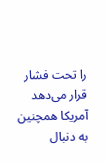را تحت فشار قرار می‌دهد
آمریکا همچنین به دنبال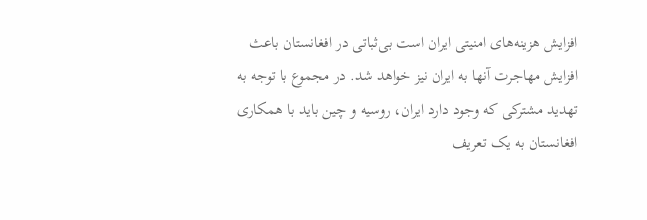افزایش هزینه‌های امنیتی ایران است بی‌ثباتی در افغانستان باعث افزایش مهاجرت آنها به ایران نیز خواهد شد. در مجموع با توجه به تهدید مشترکی که وجود دارد ایران، روسیه و چین باید با همکاری افغانستان به یک تعریف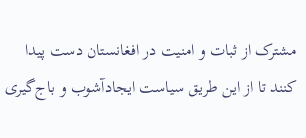مشترک از ثبات و امنیت در افغانستان دست پیدا کنند تا از این طریق سیاست ایجادآشوب و باج‌گیری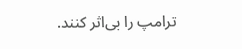ترامپ را بی‌اثر کنند.